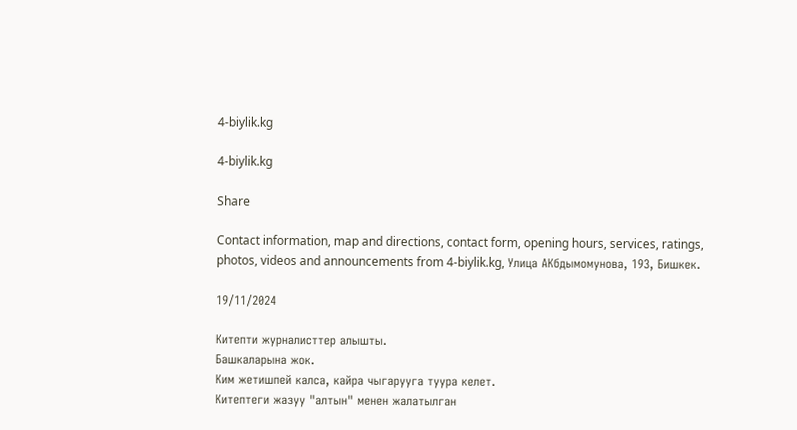4-biylik.kg

4-biylik.kg

Share

Contact information, map and directions, contact form, opening hours, services, ratings, photos, videos and announcements from 4-biylik.kg, Улица АКбдымомунова, 193, Бишкек.

19/11/2024

Китепти журналисттер алышты.
Башкаларына жок.
Ким жетишпей калса, кайра чыгарууга туура келет.
Китептеги жазуу "алтын" менен жалатылган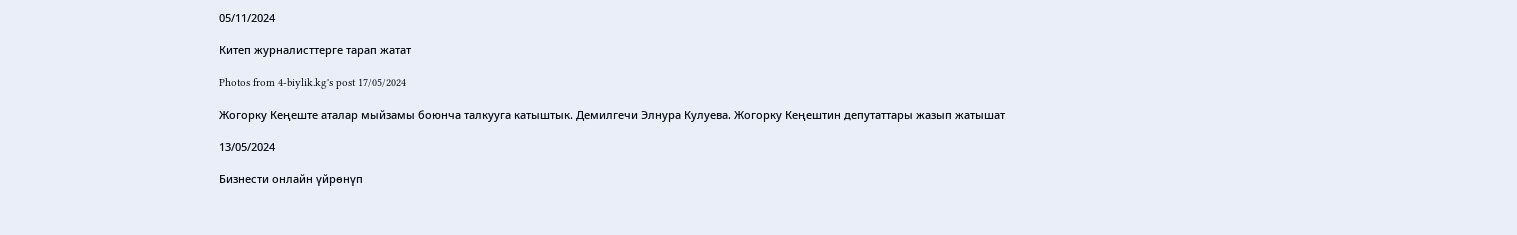05/11/2024

Китеп журналисттерге тарап жатат

Photos from 4-biylik.kg's post 17/05/2024

Жогорку Кеңеште аталар мыйзамы боюнча талкууга катыштык. Демилгечи Элнура Кулуева. Жогорку Кеңештин депутаттары жазып жатышат

13/05/2024

Бизнести онлайн үйрөнүп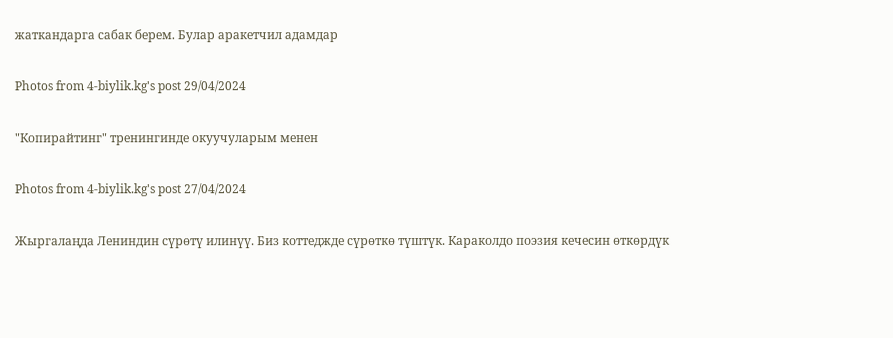жаткандарга сабак берем. Булар аракетчил адамдар

Photos from 4-biylik.kg's post 29/04/2024

"Копирайтинг" тренингинде окуучуларым менен

Photos from 4-biylik.kg's post 27/04/2024

Жыргалаңда Лениндин сүрөтү илинүү. Биз коттеджде сүрөткө түштүк. Караколдо поэзия кечесин өткөрдүк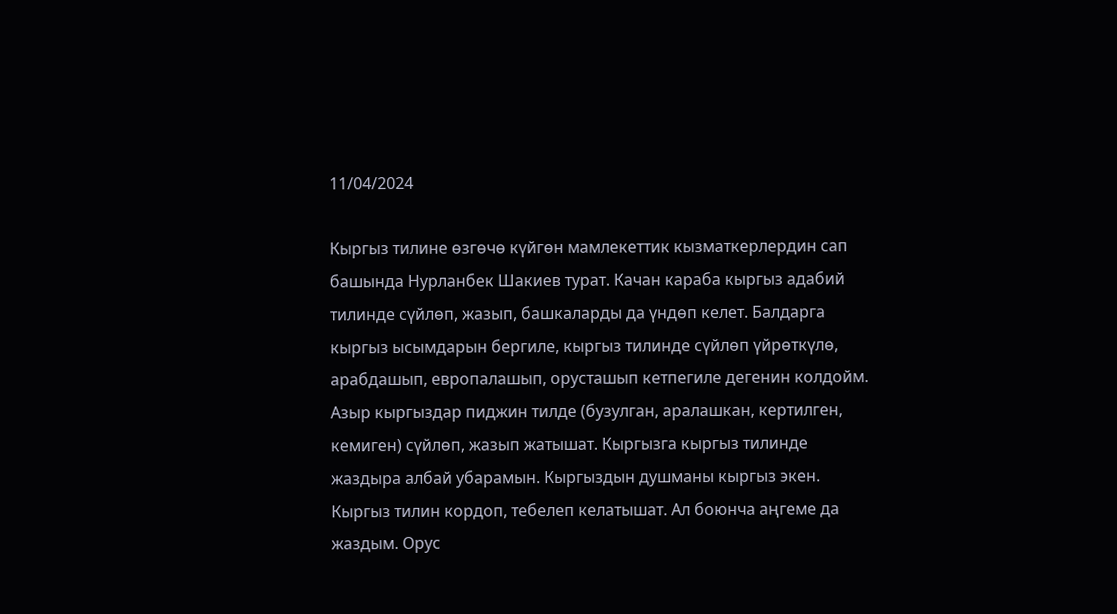11/04/2024

Кыргыз тилине өзгөчө күйгөн мамлекеттик кызматкерлердин сап башында Нурланбек Шакиев турат. Качан караба кыргыз адабий тилинде сүйлөп, жазып, башкаларды да үндөп келет. Балдарга кыргыз ысымдарын бергиле, кыргыз тилинде сүйлөп үйрөткүлө, арабдашып, европалашып, орусташып кетпегиле дегенин колдойм. Азыр кыргыздар пиджин тилде (бузулган, аралашкан, кертилген, кемиген) сүйлөп, жазып жатышат. Кыргызга кыргыз тилинде жаздыра албай убарамын. Кыргыздын душманы кыргыз экен. Кыргыз тилин кордоп, тебелеп келатышат. Ал боюнча аңгеме да жаздым. Орус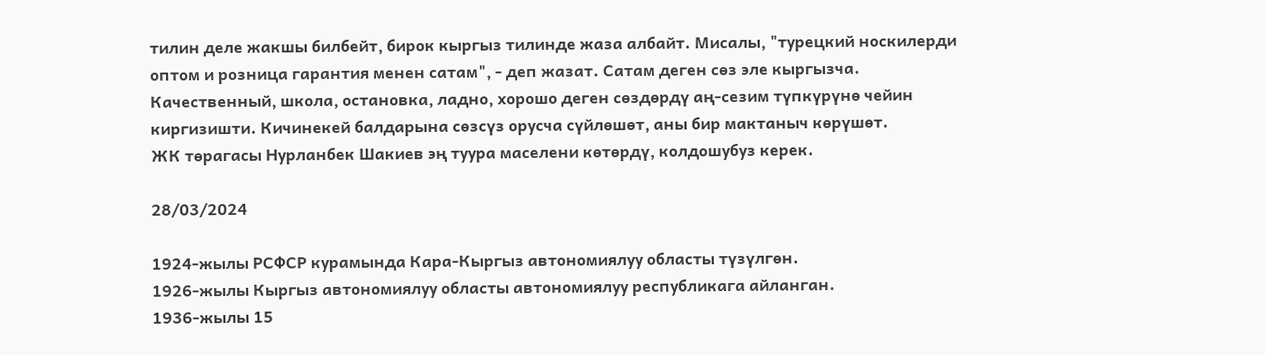тилин деле жакшы билбейт, бирок кыргыз тилинде жаза албайт. Мисалы, "турецкий носкилерди оптом и розница гарантия менен сатам", - деп жазат. Сатам деген сөз эле кыргызча. Качественный, школа, остановка, ладно, хорошо деген сөздөрдү аң-сезим түпкүрүнө чейин киргизишти. Кичинекей балдарына сөзсүз орусча сүйлөшөт, аны бир мактаныч көрүшөт.
ЖК төрагасы Нурланбек Шакиев эң туура маселени көтөрдү, колдошубуз керек.

28/03/2024

1924-жылы РСФСР курамында Кара-Кыргыз автономиялуу областы түзүлгөн.
1926-жылы Кыргыз автономиялуу областы автономиялуу республикага айланган.
1936-жылы 15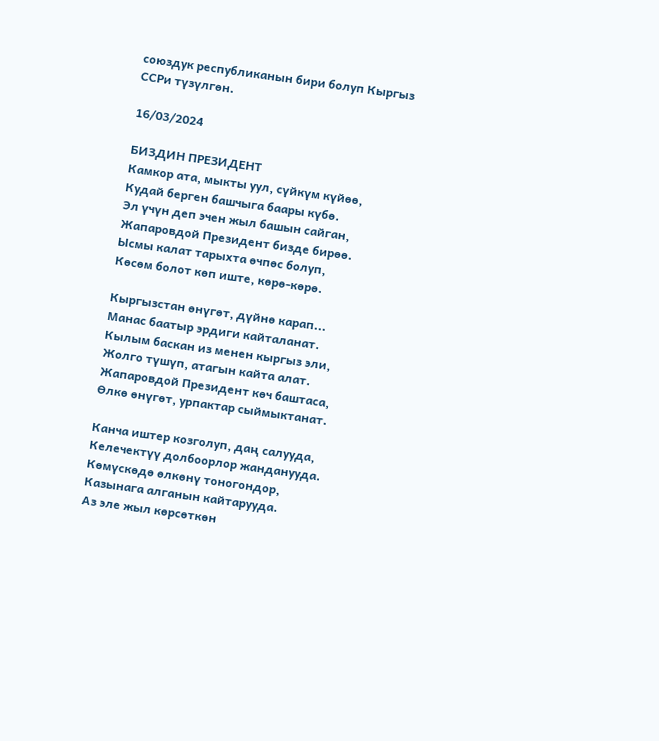союздук республиканын бири болуп Кыргыз ССРи түзүлгөн.

16/03/2024

БИЗДИН ПРЕЗИДЕНТ
Камкор ата, мыкты уул, сүйкүм күйөө,
Кудай берген башчыга баары күбө.
Эл үчүн деп эчен жыл башын сайган,
Жапаровдой Президент бизде бирөө.
Ысмы калат тарыхта өчпөс болуп,
Көсөм болот көп иште, көрө-көрө.

Кыргызстан өнүгөт, дүйнө карап...
Манас баатыр эрдиги кайталанат.
Кылым баскан из менен кыргыз эли,
Жолго түшүп, атагын кайта алат.
Жапаровдой Президент көч баштаса,
Өлкө өнүгөт, урпактар сыймыктанат.

Канча иштер козголуп, даң салууда,
Келечектүү долбоорлор жанданууда.
Көмүскөдө өлкөнү тоногондор,
Казынага алганын кайтарууда.
Аз эле жыл көрсөткөн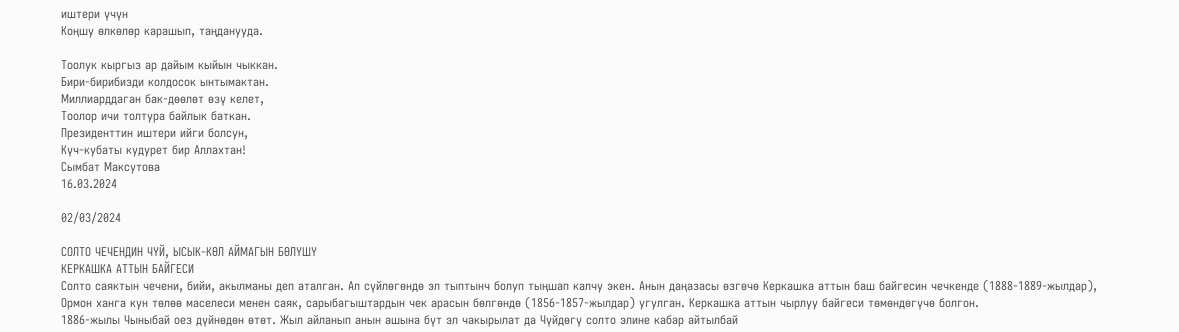иштери үчүн
Коңшу өлкөлөр карашып, таңданууда.

Тоолук кыргыз ар дайым кыйын чыккан.
Бири-бирибизди колдосок ынтымактан.
Миллиарддаган бак-дөөлөт өзү келет,
Тоолор ичи толтура байлык баткан.
Президенттин иштери ийги болсун,
Күч-кубаты кудурет бир Аллахтан!
Сымбат Максутова
16.03.2024

02/03/2024

СОЛТО ЧЕЧЕНДИН ЧҮЙ, ЫСЫК-КӨЛ АЙМАГЫН БӨЛҮШҮ
КЕРКАШКА АТТЫН БАЙГЕСИ
Солто саяктын чечени, бийи, акылманы деп аталган. Ал сүйлөгөндө эл тыптынч болуп тыңшап калчу экен. Анын даңазасы өзгөчө Керкашка аттын баш байгесин чечкенде (1888-1889-жылдар), Ормон ханга кун төлөө маселеси менен саяк, сарыбагыштардын чек арасын бөлгөндө (1856-1857-жылдар) угулган. Керкашка аттын чырлуу байгеси төмөндөгүчө болгон.
1886-жылы Чыныбай оез дүйнөдөн өтөт. Жыл айланып анын ашына бүт эл чакырылат да Чүйдөгү солто элине кабар айтылбай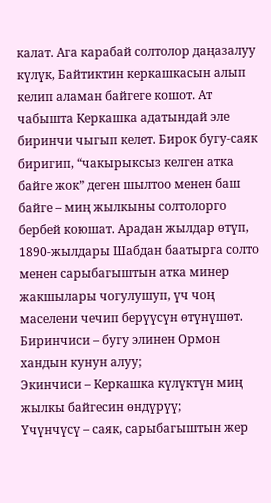калат. Ага карабай солтолор даңазалуу күлүк, Байтиктин керкашкасын алып келип аламан байгеге кошот. Ат чабышта Керкашка адатындай эле биринчи чыгып келет. Бирок бугу-саяк биригип, “чакырыксыз келген атка байге жок” деген шылтоо менен баш байге – миң жылкыны солтолорго бербей коюшат. Арадан жылдар өтүп, 1890-жылдары Шабдан баатырга солто менен сарыбагыштын атка минер жакшылары чогулушуп, үч чоң маселени чечип берүүсүн өтүнүшөт.
Биринчиси – бугу элинен Ормон хандын кунун алуу;
Экинчиси – Керкашка күлүктүн миң жылкы байгесин өндүрүү;
Үчүнчүсү – саяк, сарыбагыштын жер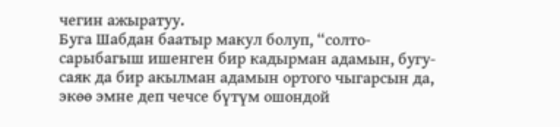чегин ажыратуу.
Буга Шабдан баатыр макул болуп, “солто-сарыбагыш ишенген бир кадырман адамын, бугу-саяк да бир акылман адамын ортого чыгарсын да, экөө эмне деп чечсе бүтүм ошондой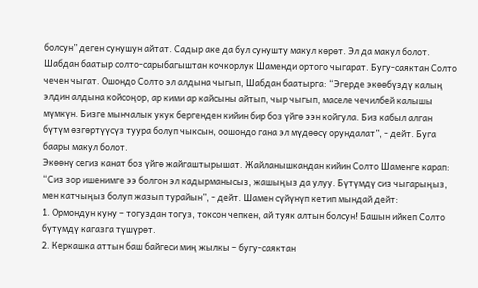болсун” деген сунушун айтат. Садыр аке да бул сунушту макул көрөт. Эл да макул болот. Шабдан баатыр солто-сарыбагыштан кочкорлук Шаменди ортого чыгарат. Бугу-саяктан Солто чечен чыгат. Ошондо Солто эл алдына чыгып, Шабдан баатырга: “Эгерде экөөбүздү калың элдин алдына койсоңор, ар кими ар кайсыны айтып, чыр чыгып, маселе чечилбей калышы мүмкүн. Бизге мынчалык укук бергенден кийин бир боз үйгө ээн койгула. Биз кабыл алган бүтүм өзгөртүүсүз туура болуп чыксын, оошондо гана эл мүдөөсү орундалат”, - дейт. Буга баары макул болот.
Экөөнү сегиз канат боз үйгө жайгаштырышат. Жайланышкандан кийин Солто Шаменге карап: “Сиз зор ишенимге ээ болгон эл кадырманысыз, жашыңыз да улуу. Бүтүмдү сиз чыгарыңыз, мен катчыңыз болуп жазып турайын”, - дейт. Шамен сүйүнүп кетип мындай дейт:
1. Ормондун куну – тогуздан тогуз, токсон чепкен, ай туяк алтын болсун! Башын ийкеп Солто бүтүмдү кагазга түшүрөт.
2. Керкашка аттын баш байгеси миң жылкы – бугу-саяктан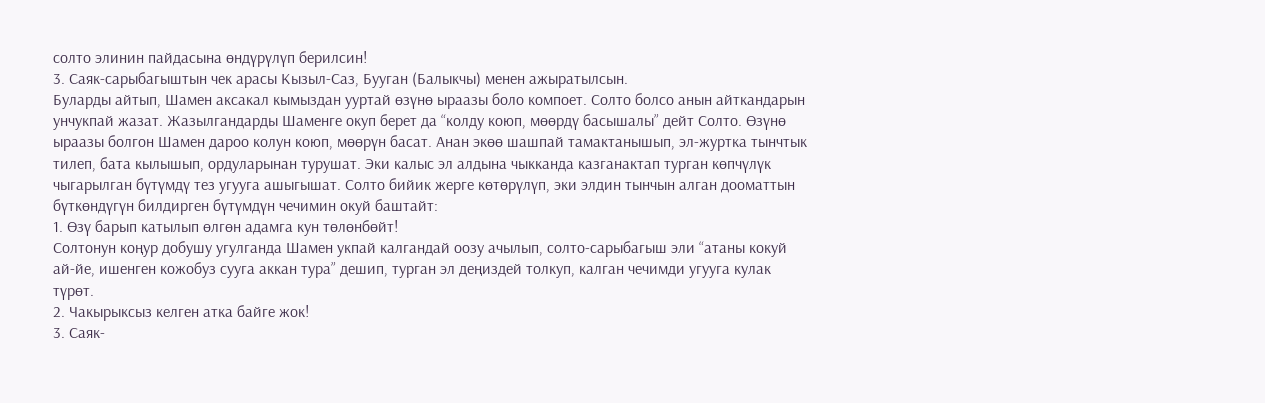солто элинин пайдасына өндүрүлүп берилсин!
3. Саяк-сарыбагыштын чек арасы Кызыл-Саз, Бууган (Балыкчы) менен ажыратылсын.
Буларды айтып, Шамен аксакал кымыздан ууртай өзүнө ыраазы боло компоет. Солто болсо анын айткандарын унчукпай жазат. Жазылгандарды Шаменге окуп берет да “колду коюп, мөөрдү басышалы” дейт Солто. Өзүнө ыраазы болгон Шамен дароо колун коюп, мөөрүн басат. Анан экөө шашпай тамактанышып, эл-журтка тынчтык тилеп, бата кылышып, ордуларынан турушат. Эки калыс эл алдына чыкканда казганактап турган көпчүлүк чыгарылган бүтүмдү тез угууга ашыгышат. Солто бийик жерге көтөрүлүп, эки элдин тынчын алган дооматтын бүткөндүгүн билдирген бүтүмдүн чечимин окуй баштайт:
1. Өзү барып катылып өлгөн адамга кун төлөнбөйт!
Солтонун коңур добушу угулганда Шамен укпай калгандай оозу ачылып, солто-сарыбагыш эли “атаны кокуй ай-йе, ишенген кожобуз сууга аккан тура” дешип, турган эл деңиздей толкуп, калган чечимди угууга кулак түрөт.
2. Чакырыксыз келген атка байге жок!
3. Саяк-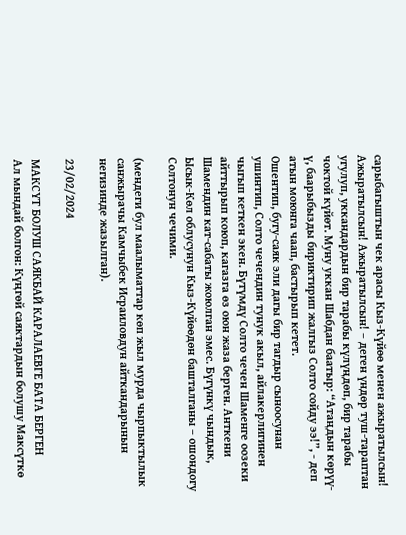сарыбагыштын чек арасы Кыз-Күйөө менен ажыратылсын!
Ажыратылсын! Ажыратылсын! – деген үндөр туш-тараптан угулуп, уккандардын бир тарабы күлүңдөп, бир тарабы чоктой күйөт. Муну уккан Шабдан баатыр: “Атаңдын көрүү-ү, баарыбызды бириктирип жалгыз Солто сойду ээ!”, - деп атын моюнга чаап, бастырып кетет.
Ошентип, бугу-саяк эли дагы бир тагдыр сыноосунан ушинтип, Солто чечендин тунук акыл, айлакерлигинен чыгып кеткен экен. Бүтүмдү Солто чечен Шаменге оозеки айттырып коюп, кагазга өз оюн жаза берген. Анткени Шамендин кат-сабаты жоюлган эмес. Бүгүнкү чындык, Ысык-Көл облусунун Кыз-Күйөөдөн башталганы – ошондогу Солтонун чечими.

(мендеги бул маалыматтар көп жыл мурда чырпыктылык санжырачы Камчыбек Исраиловдун айткандарынын негизинде жазылган).

23/02/2024

МАКСҮТ БОЛУШ САЯКБАЙ КАРАЛАЕВГЕ БАТА БЕРГЕН
Ал мындай болгон: Күңгөй саяктардын болушу Максүткө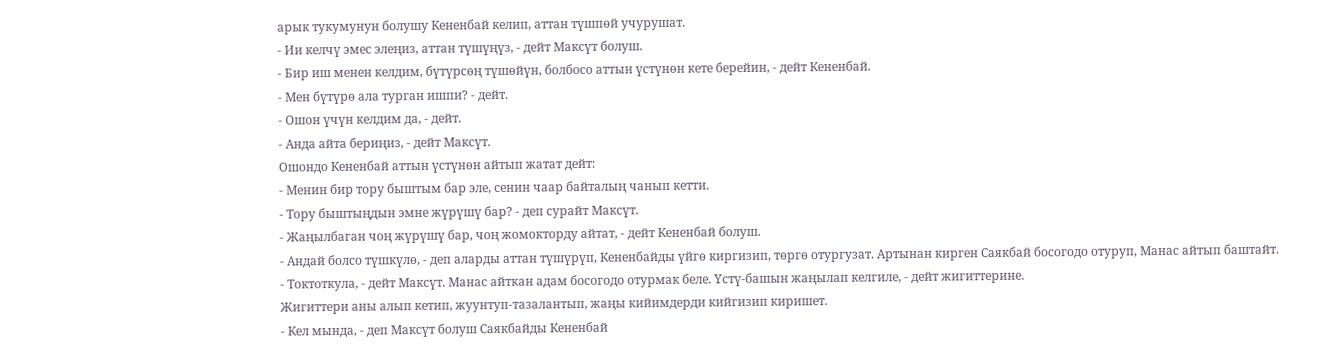арык тукумунун болушу Кененбай келип, аттан түшпөй учурушат.
- Ии келчү эмес элеңиз, аттан түшүңүз, - дейт Максүт болуш.
- Бир иш менен келдим, бүтүрсөң түшөйүн, болбосо аттын үстүнөн кете берейин, - дейт Кененбай.
- Мен бүтүрө ала турган ишпи? - дейт.
- Ошон үчүн келдим да, - дейт.
- Анда айта бериңиз, - дейт Максүт.
Ошондо Кененбай аттын үстүнөн айтып жатат дейт:
- Менин бир тору быштым бар эле, сенин чаар байталың чанып кетти.
- Тору быштыңдын эмне жүрүшү бар? - деп сурайт Максүт.
- Жаңылбаган чоң жүрүшү бар, чоң жомокторду айтат, - дейт Кененбай болуш.
- Андай болсо түшкүлө, - деп аларды аттан түшүрүп, Кененбайды үйгө киргизип, төргө отургузат. Артынан кирген Саякбай босогодо отуруп, Манас айтып баштайт.
- Токтоткула, - дейт Максүт. Манас айткан адам босогодо отурмак беле. Үстү-башын жаңылап келгиле, - дейт жигиттерине.
Жигиттери аны алып кетип, жуунтуп-тазалантып, жаңы кийимдерди кийгизип киришет.
- Кел мында, - деп Максүт болуш Саякбайды Кененбай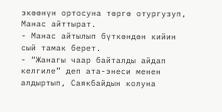экөөнүн ортосуна төргө отургузуп, Манас айттырат.
- Манас айтылып бүткөндөн кийин сый тамак берет.
- “Жанагы чаар байталды айдап келгиле” деп ата-энеси менен алдыртып, Саякбайдын колуна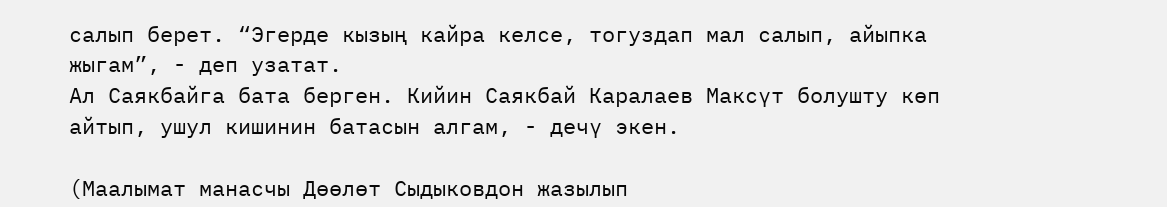салып берет. “Эгерде кызың кайра келсе, тогуздап мал салып, айыпка жыгам”, - деп узатат.
Ал Саякбайга бата берген. Кийин Саякбай Каралаев Максүт болушту көп айтып, ушул кишинин батасын алгам, - дечү экен.

(Маалымат манасчы Дөөлөт Сыдыковдон жазылып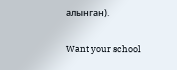алынган).

Want your school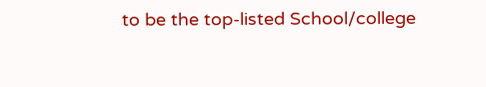to be the top-listed School/college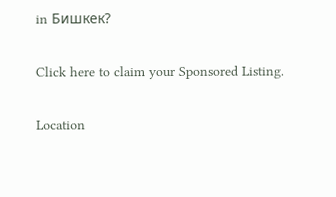in Бишкек?

Click here to claim your Sponsored Listing.

Location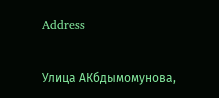Address

Улица АКбдымомунова,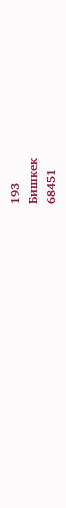193
Бишкек
68451